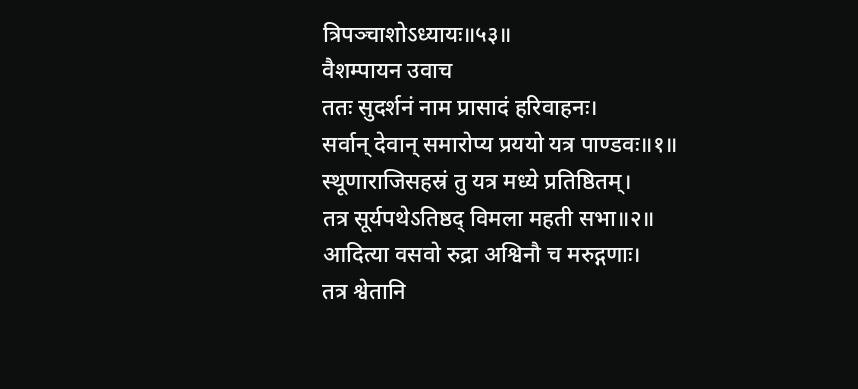त्रिपञ्चाशोऽध्यायः॥५३॥
वैशम्पायन उवाच
ततः सुदर्शनं नाम प्रासादं हरिवाहनः।
सर्वान् देवान् समारोप्य प्रययो यत्र पाण्डवः॥१॥
स्थूणाराजिसहस्रं तु यत्र मध्ये प्रतिष्ठितम्।
तत्र सूर्यपथेऽतिष्ठद् विमला महती सभा॥२॥
आदित्या वसवो रुद्रा अश्विनौ च मरुद्गणाः।
तत्र श्वेतानि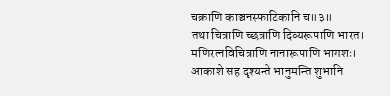चक्राणि काञ्चनस्फाटिकानि च॥३॥
तथा चित्राणि च्छत्राणि दिव्यरूपाणि भारत।
मणिरत्नविचित्राणि नानारूपाणि भागशः।
आकाशे सह दृश्यन्ते भानुमन्ति शुभानि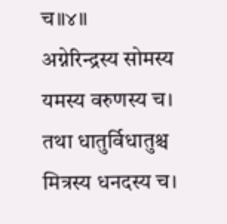च॥४॥
अग्नेरिन्द्रस्य सोमस्य यमस्य वरुणस्य च।
तथा धातुर्विधातुश्च मित्रस्य धनदस्य च।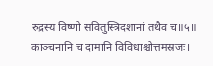रुद्रस्य विष्णो सवितुस्त्रिदशानां तथैव च॥५॥
काञ्चनानि च दामानि विविधाश्चोत्तमस्रजः।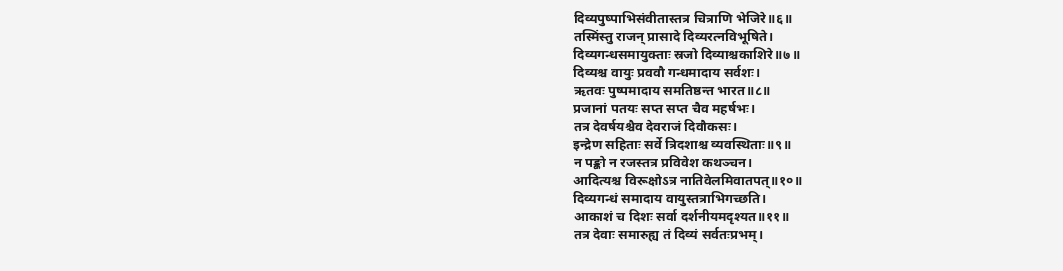दिव्यपुष्पाभिसंवीतास्तत्र चित्राणि भेजिरे॥६॥
तस्मिंस्तु राजन् प्रासादे दिव्यरत्नविभूषिते।
दिव्यगन्धसमायुक्ताः स्रजो दिव्याश्चकाशिरे॥७॥
दिव्यश्च वायुः प्रववौ गन्धमादाय सर्वशः।
ऋतवः पुष्पमादाय समतिष्ठन्त भारत॥८॥
प्रजानां पतयः सप्त सप्त चैव महर्षभः।
तत्र देवर्षयश्चैव देवराजं दिवौकसः।
इन्द्रेण सहिताः सर्वे त्रिदशाश्च व्यवस्थिताः॥९॥
न पङ्को न रजस्तत्र प्रविवेश कथञ्चन।
आदित्यश्च विरूक्षोऽत्र नातिवेलमिवातपत्॥१०॥
दिव्यगन्धं समादाय वायुस्तत्राभिगच्छति।
आकाशं च दिशः सर्वा दर्शनीयमदृश्यत॥११॥
तत्र देवाः समारुह्य तं दिव्यं सर्वतःप्रभम्।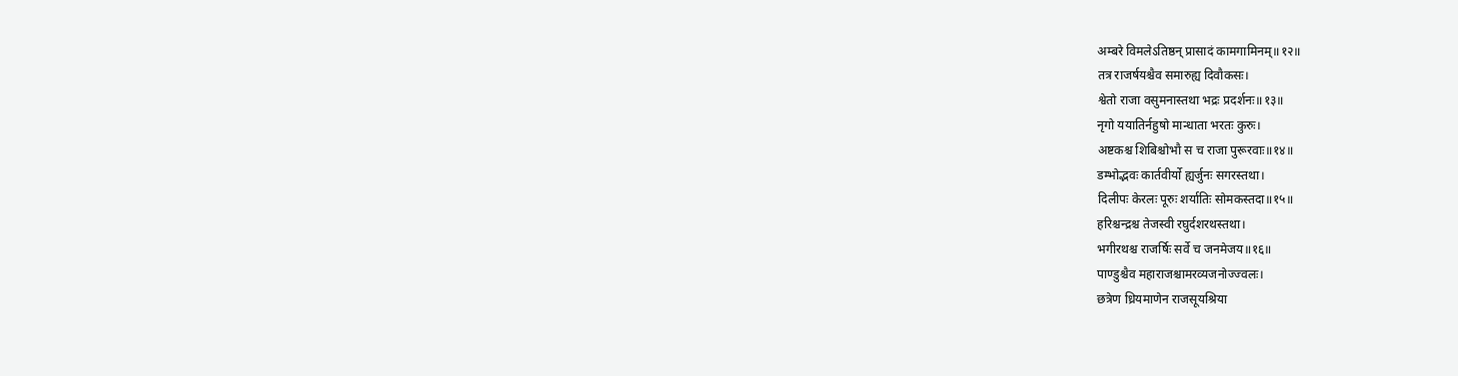अम्बरे विमलेऽतिष्ठन् प्रासादं कामगामिनम्॥१२॥
तत्र राजर्षयश्चैव समारुह्य दिवौकसः।
श्वेतो राजा वसुमनास्तथा भद्रः प्रदर्शनः॥१३॥
नृगो ययातिर्नहुषो मान्धाता भरतः कुरुः।
अष्टकश्च शिबिश्चोभौ स च राजा पुरूरवाः॥१४॥
डम्भोद्भवः कार्तवीर्यो ह्यर्जुनः सगरस्तथा।
दिलीपः केरलः पूरुः शर्यातिः सोमकस्तदा॥१५॥
हरिश्चन्द्रश्च तेजस्वी रघुर्दशरथस्तथा।
भगीरथश्च राजर्षिः सर्वे च जनमेजय॥१६॥
पाण्डुश्चैव महाराजश्चामरव्यजनोज्ज्वलः।
छत्रेण ध्रियमाणेन राजसूयश्रिया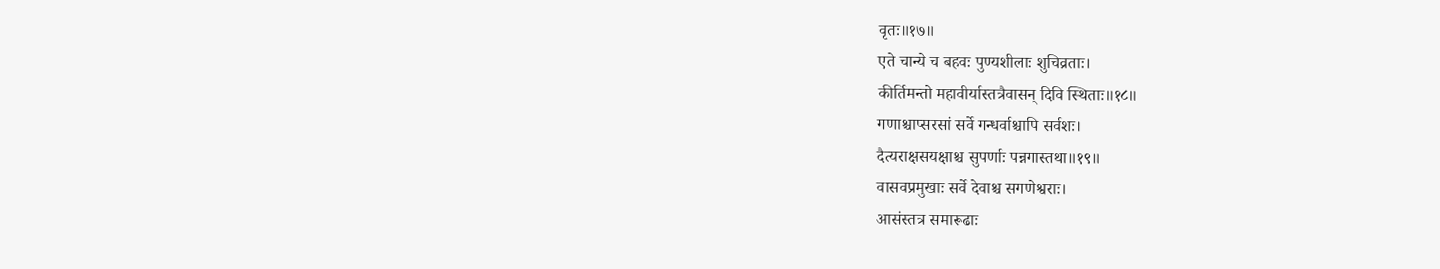वृतः॥१७॥
एते चान्ये च बहवः पुण्यशीलाः शुचिव्रताः।
कीर्तिमन्तो महावीर्यास्तत्रैवासन् दिवि स्थिताः॥१८॥
गणाश्चाप्सरसां सर्वे गन्धर्वाश्चापि सर्वशः।
दैत्यराक्षसयक्षाश्च सुपर्णाः पन्नगास्तथा॥१९॥
वासवप्रमुखाः सर्वे देवाश्च सगणेश्वराः।
आसंस्तत्र समारूढाः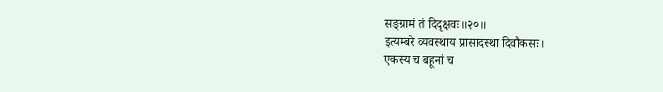सङ्ग्रामं तं दिदृक्षवः॥२०॥
इत्यम्बरे व्यवस्थाय प्रासादस्था दिवौकसः।
एकस्य च बहूनां च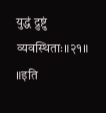युद्धं द्रुष्टुं व्यवस्थिताः॥२१॥
॥इति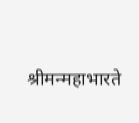श्रीमन्महाभारते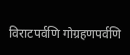विराटपर्वणि गोग्रहणपर्वणि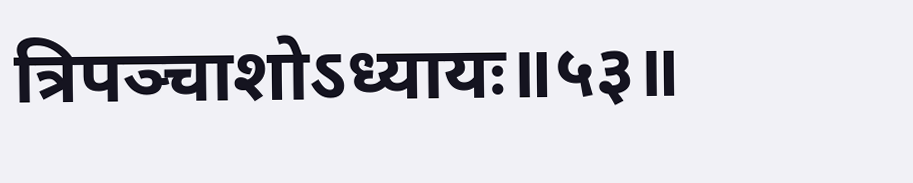त्रिपञ्चाशोऽध्यायः॥५३॥